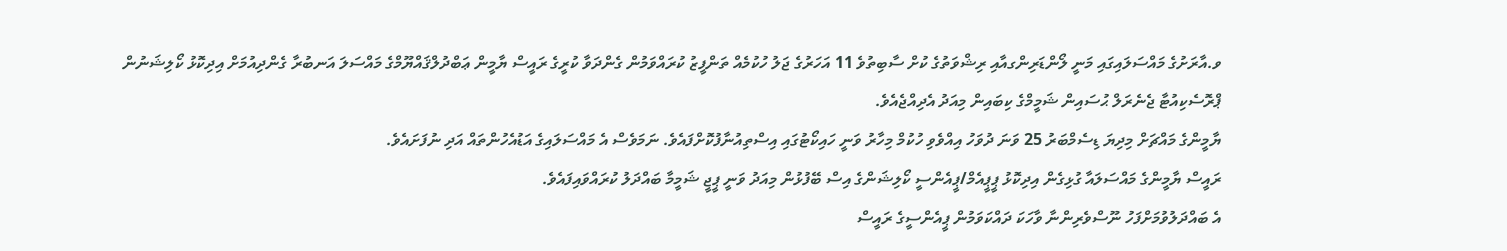ވ.އާރަށުގެ މައްސަލައިގައި މަނީ ލޯންޑަރިންގއާއި ރިޝްވަތުގެ ކުށް ސާބިތުވެ 11 އަހަރުގެ ޖަލު ހުކުމެއް ތަންފީޒު ކުރައްވަމުން ގެންދަވާ ކުރީގެ ރައީސް ޔާމީން ޢަބްދުލްޤައްޔޫމްގެ މައްސަލަ އަނބުރާ ގެންދިއުމަށް އިދިކޮޅު ކޯލިޝަނުން ޕްރޮސެކިއުޓާ ޖެނެރަލް ޙުސައިން ޝަމީމްގެ ކިބައިން މިއަދު އެދިއްޖެއެވެ.
ޔާމީންގެ މައްޗަށް މިދިޔަ ޑިސެމްބަރު 25 ވަނަ ދުވަހު އިއްވެވި ހުކުމް މިހާރު ވަނީ ހައިކޯޓުގައި އިސްތިއުނާފުކޮށްފައެވެ. ނަމަވެސް އެ މައްސަލައިގެ އަޑުއެހުންތައް އަދި ނުފަށައެވެ.
ރައީސް ޔާމީންގެ މައްސަލައާ ގުޅިގެން އިދިކޮޅު ޕީޕީއެމް/ޕީއެންސީ ކޯލިޝަންގެ އިސް ބޭފުޅުން މިއަދު ވަނީ ޕީޖީ ޝަމީމާ ބައްދަލު ކުރައްވައިފައެވެ.
އެ ބައްދަލުވުމަށްފަހު ނޫސްވެރިންނާ ވާހަކަ ދައްކަވަމުން ޕީއެންސީގެ ރައީސް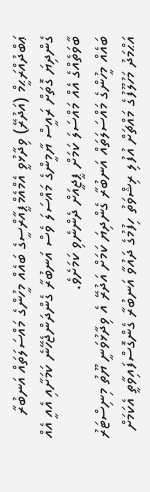ޢަބްދުއްރަޙީމް (އަދުރޭ) ވިދާޅުވީ އެމްއެމްޕީއާރްސީގެ ބައެއް މީހުންގެ މައްސަލަތައް އަނބުރާ ގެންދިޔަ ގޮތަށް ރައީސް ޔާމީންގެ މައްސަލަ ވެސް އަނބުރާ ގެންދަންޖެހޭނެ ކަމަށާއި އެއީ އެއް ބާވަތެއްގެ އެއް މައްސަލަ ކަމަށް ޕީޖީއަށް ދެންނެވި ކަމަށެވެ.
ބައެއް މީހުންގެ މައްސަލަތައް އަނބުރާ ގެންދިޔަ ކަމަށް އަދުރޭ އެ ވިދާޅުވަނީ ޔޫތު މިނިސްޓަރު އަޙްމަދު މަހުލޫފުގެ މައްޗަށް އުފުލި ރިޝްވަތު ހިފުމުގެ ދައުވާ އަނބުރާ ގެންގޮސްފައިވާތީ އެކަމަށް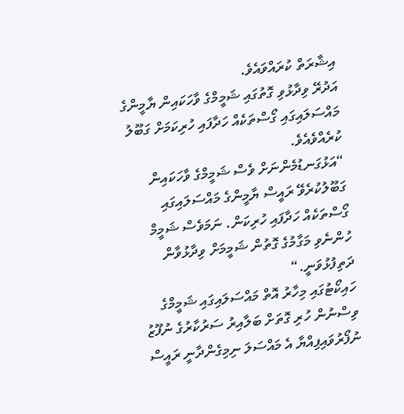އިޝާރަތް ކުރައްވައެވެ.
އަދުރޭ ވިދާޅުވި ގޮތުގައި ޝަމީމްގެ ވާހަކައިން ޔާމީންގެ މައްސަލައިގައި ގޯސްތަކެއް ހަދާފައި ހުރިކަމަށް ގަބޫލު ކުރެއްވެއެވެ.
“އަޅުގަނޑުމެންނަށް ވެސް ޝަމީމްގެ ވާހަކައިން ގަބޫލުކުރެވޭ ރައީސް ޔާމީންގެ މައްސަލައިގައި ގޯސްތަކެއް ހަދާފައި ހުރިކަން. ނަމަވެސް ޝަމީމް ހުންނެވި މަގާމުގެ ގޮތުން ޝަމީމަށް ވިދާޅުވާން ދަތިފުޅުވަނީ.“
ހައިކޯޓުގައި މިހާރު އޮތް މައްސަލައިގައި ޝަމީމްގެ ވިސްނުން ހުރި ގޮތަށް ބަލާއިރު ސަރުކާރުގެ ނުފޫޒު ނުފޯރުވައިފިއްޔާ އެ މައްސަލަ ނިމިގެންދާނީ ރައީސް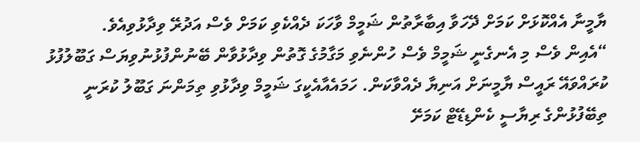ޔާމީނާ އެއްކޮޅަށް ކަމަށް ދޭހަވާ އިބާރާތުން ޝަމީމް ވާހަކަ ދެއްކެވި ކަމަށް ވެސް އަދުރޭ ވިދާޅުވިއެވެ.
“އެއިން ވެސް މި އެނގެނީ ޝަމީމް ވެސް ހުންނެވި މަގާމުގެ ގޮތުން ވިދާޅުވާން ބޭނުންފުޅުނުވިޔަސް ގަބޫލުފުޅު ކުރައްވައޭ ރައީސް ޔާމީނަށް އަނިޔާ ދެއްވާކަން. ހަމައެއާއެކީގަ ޝަމީމް ވިދާޅުވި ތިމަންނަ ގަބޫލު ކުރަނީ ތިބޭފުޅުންގެ ރިޔާސީ ކެންޑިޑޭޓް ކަމަށޭ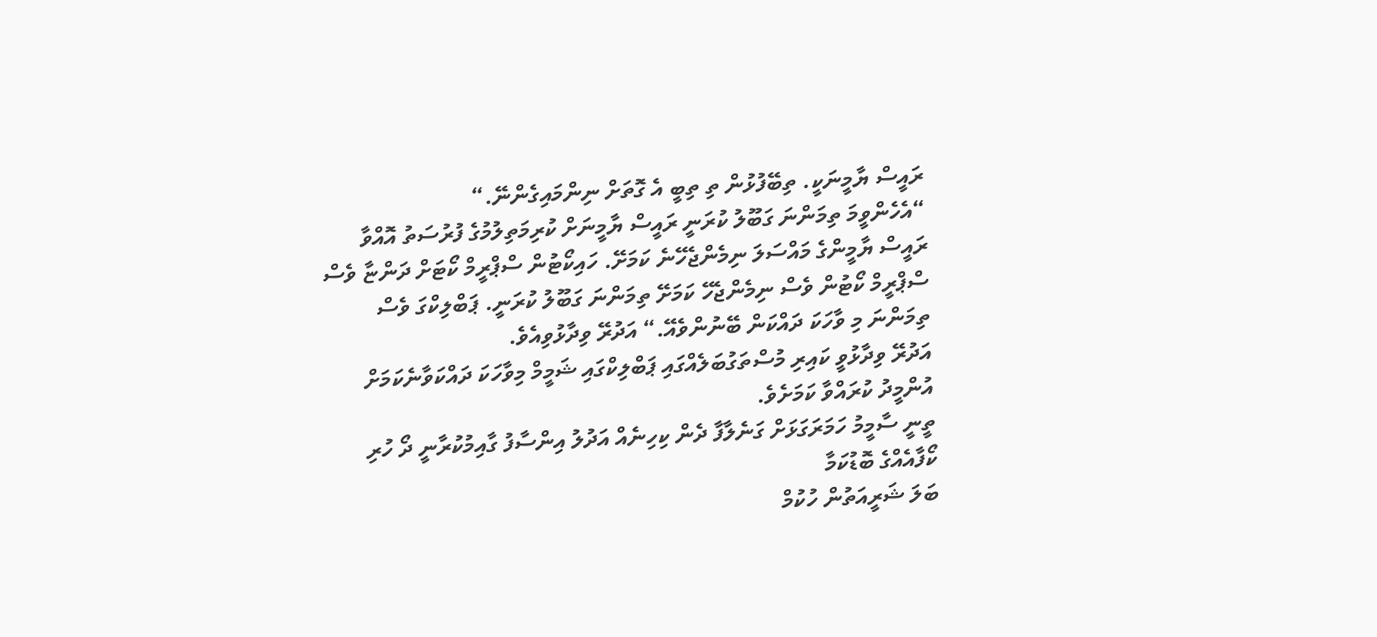ރައީސް ޔާމީނަކީ. ތިބޭފުޅުން ތި ތިބީ އެ ގޮތަށް ނިންމައިގެންނޭ.“
“އެހެންވީމަ ތިމަންނަ ގަބޫލު ކުރަނީ ރައީސް ޔާމީނަށް ކުރިމަތިލުމުގެ ފުރުސަތު އޮއްވާ ރައީސް ޔާމީންގެ މައްސަލަ ނިމެންޖެހޭނެ ކަމަށޭ. ހައިކޯޓުން ސްޕްރީމް ކޯޓަށް ދަންޏާ ވެސް ސްޕްރީމް ކޯޓުން ވެސް ނިމެންޖެހޭ ކަމަށޭ ތިމަންނަ ގަބޫލު ކުރަނީ. ޕަބްލިކްގަ ވެސް ތިމަންނަ މި ވާހަކަ ދައްކަން ބޭނުންވެއޭ.“ އަދުރޭ ވިދާޅުވިއެވެ.
އަދުރޭ ވިދާޅުވީ ކައިރި މުސްތަގުބަލެއްގައި ޕަބްލިކްގައި ޝަމީމް މިވާހަކަ ދައްކަވާނެކަމަށް އުންމީދު ކުރައްވާ ކަމަށެވެ.
ތީނީ ސާމީމު ހަމަރަގަޅަށް ގަނެލާފާ ދެން ކިހިނެއް އަދުލު އިންސާފު ގާއިމުކުރާނީ ދޯ ހުރި ކޯފާއެއްގެ ބޮޑުކަމާ
ބަލަ ޝަރީއަތުން ހުކުމް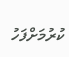ކުރުމަށްފަހު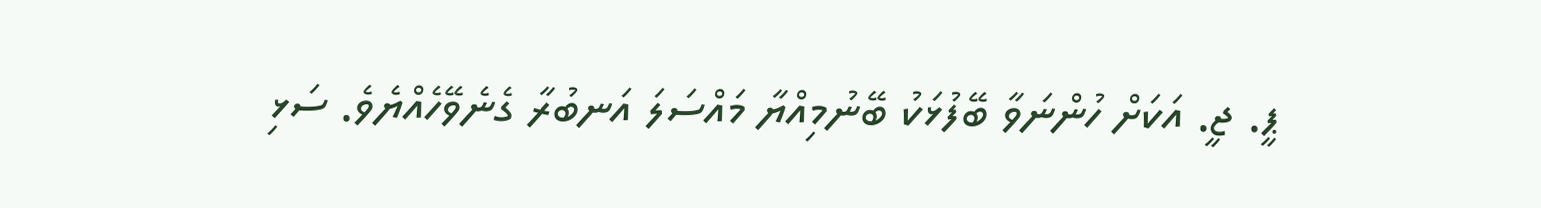ޕީ. ޖީ. އަކަށް ހުންނަވާ ބޭފުޅަކު ބޭނުމިއްޔާ މައްސަލަ އަނބުރާ ގެނެވޭހެއްޔެވެ. ސަޅި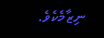ނިޒާމެކެވެ.